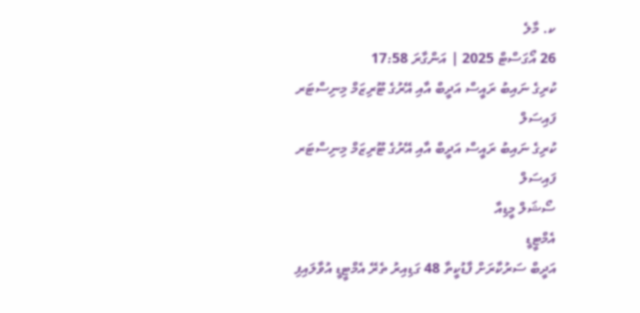ކ. މާލެ
26 އޯގަސްޓް 2025 | އަންގާރަ 17:58
ކުރިގެ ނައިބު ރައީސް އަދީބް އާއި އޭރުގެ ޓޫރިޒަމް މިނިސްޓަރ ފައިސަލް
ކުރިގެ ނައިބު ރައީސް އަދީބް އާއި އޭރުގެ ޓޫރިޒަމް މިނިސްޓަރ ފައިސަލް
ސޯޝަލް މީޑިއާ
އެމްޓީޑީ
އަދީބް ސަރުކާރަށް ފާޑުކީތާ 48 ގަޑިއިރު ތެރޭ އެމްޓީޑީ އުވާލައިފި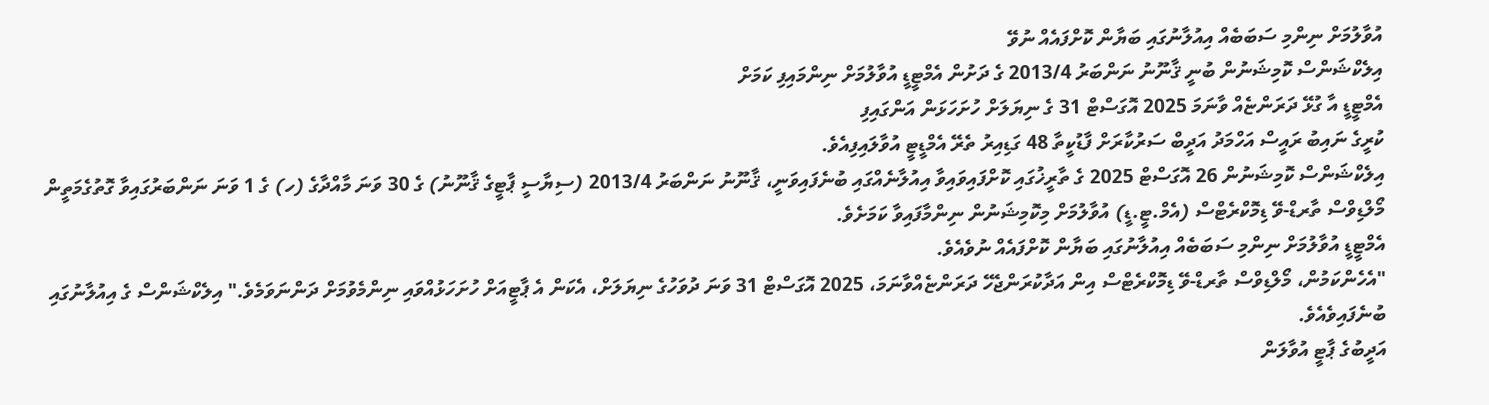އުވާލުމަށް ނިންމި ސަބަބެއް އިއުލާނުގައި ބަޔާން ކޮށްފައެއް ނުވޭ
އިލެކްޝަންސް ކޮމިޝަނުން ބުނީ ޤާނޫނު ނަންބަރު 2013/4 ގެ ދަށުން އެމްޓީޑީ އުވާލުމަށް ނިންމައިފި ކަމަށް
އެމްޓީޑީ އާ ގުޅޭ ދަރަންޏެއް ވާނަމަ 2025 އޮގަސްޓް 31 ގެ ނިޔަލަށް ހުށަހަޅަން އަންގައިފި
ކުރީގެ ނައިބު ރައީސް އަހްމަދު އަދީބް ސަރުކާރަށް ފާޑުކީތާ 48 ގަޑިއިރު ތެރޭ އެމްޑީޓީ އުވާލައިފިއެވެ.
އިލެކްޝަންސް ކޮމިޝަނުން 26 އޮގަސްޓް 2025 ގެ ތާރީޚުގައި ކޮށްފައިވައިވާ އިއުލާނެއްގައި ބުނެފައިވަނީ، ޤާނޫނު ނަންބަރު 2013/4 (ސިޔާސީ ޕާޓީގެ ޤާނޫނު) ގެ 30 ވަނަ މާއްދާގެ (ހ) ގެ 1 ވަނަ ނަންބަރުގައިވާ ގޮތުގެމަތީން މޯލްޑިވްސް ތާރޑް-ވޭ ޑިމޮކްރެޓްސް (އެމް.ޓީ.ޑީ) އުވާލުމަށް މިކޮމިޝަނުން ނިންމާފައިވާ ކަމަށެވެ.
އެމްޓީޑީ އުވާލުމަށް ނިންމި ސަބަބެއް އިއުލާނުގައި ބަޔާން ކޮށްފައެއް ނުވެއެވެ.
"އެހެންކަމުން، މޯލްޑިވްސް ތާރޑް-ވޭ ޑިމޮކްރެޓްސް އިން އަދާކުރަންޖެހޭ ދަރަންޏެއްވާނަމަ، 2025 އޮގަސްޓް 31 ވަނަ ދުވަހުގެ ނިޔަލަށް، އެކަން އެ ޕާޓީއަށް ހުށަހަޅުއްވައި ނިންމެވުމަށް ދަންނަވަމެވެ." އިލެކްޝަންސް ގެ އިއުލާނުގައި ބުނެފައިވެއެވެ.
އަދީބުގެ ޕާޓީ އުވާލަން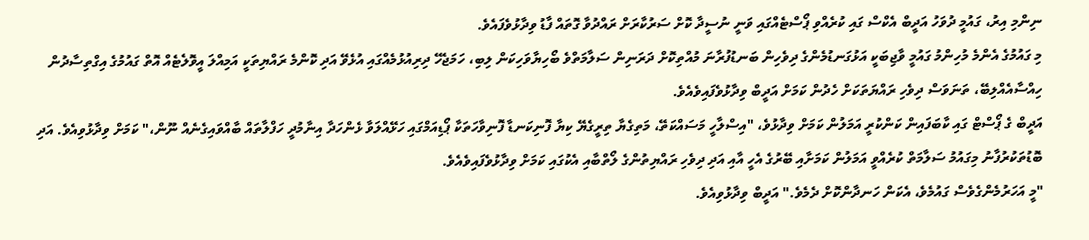ނިންމި އިރު، ގައުމީ ދުވަހު އަދީބް އެކްސް ގައި ކުރެއްވި ޕޯސްޓެއްގައި ވަނީ ނުސީދާ ކޮށް ސަރުކާރަށް ރައްދުވާ ގޮތައް ފާޑު ވިދާޅުވެފައެވެ.
މި ގައުމުގެ އެންމެ މުހިންމު ގައުމީ ވާޖިބަކީ އަޅުގަނޑުމެންގެ ދިވެހިން ބަނޑުފުރާނަ މުއްތިކޮށް ދަރަނިން ސަލާމަތްވެ ބޯހިޔާވަހިކަން ލިބި، ހަމަޖެހޭ ދިރިއުޅުމެއްގައި އުޅެވޭ އަދި ކޮންމެ ރައްޔިތަކީ އަމިއްލަ އީވޮލެޓެއް އޮތް ގައުމުގެ އިގްތިސާދުން ހިއްސާއެއްލިބޭ، ތަނަވަސް ދިވެހި ރައްޔަތަކަށް ހެދުން ކަމަށް އަދީބް ވިދާޅުވެފައިވެއެވެ.
އަދީބް ގެ ޕޯސްޓް ގައި ކާބަފައިން ކަންކުރީ އަމަލުން ކަމަށް ވިދާޅުވެ، "އިސްލާހީ މަސައްކަތޭ، މަތިގެޔާ ތިރީގެޔޭ ކިޔާ ފޮނިކަނޑާ ފޮނިވާހަތަކާ ޕޯޑިއަމްގައި ހަޅޭއްލަވާ ޅެންހަދާ އިނާމުދީ ހަފްލާތައް ބާއްވައިގެނެއް ނޫން،" ކަމަށް ވިދާޅުވިއެވެ. އަދި ބޮޑުތަކުރުފާނު މިގައުމު ސަލާމަތް ކުރެއްވީ އަމަލުން ކަމަށާއި ބޭރުގެ އެހީ އާއި އަދި ދިވެހި ރައްޔިތުންގެ ލޯތްބާއި އެކުގައި ކަމަށް ވިދާޅުވެފައިވެއެވެ.
"މީ އަހަރުމެންގެވެސް ގައުމެވެ، އެކަން ހަނދާންކޮށް ދެމެވެ." އަދީބް ވިދާޅުވިއެވެ.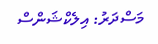މަސްދަރު: އިލެކްޝަންސް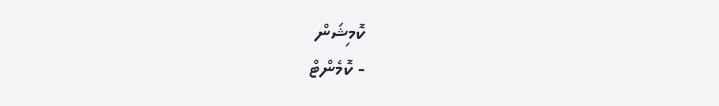ކޮމިޝަން
- ކޮމެންޓް